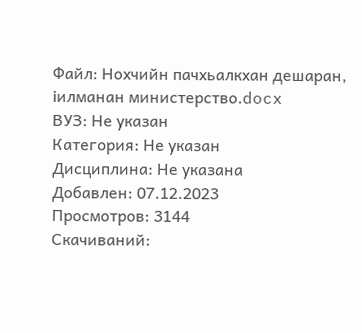Файл: Нохчийн пачхьалкхан дешаран, iилманан министерство.docx
ВУЗ: Не указан
Категория: Не указан
Дисциплина: Не указана
Добавлен: 07.12.2023
Просмотров: 3144
Скачиваний: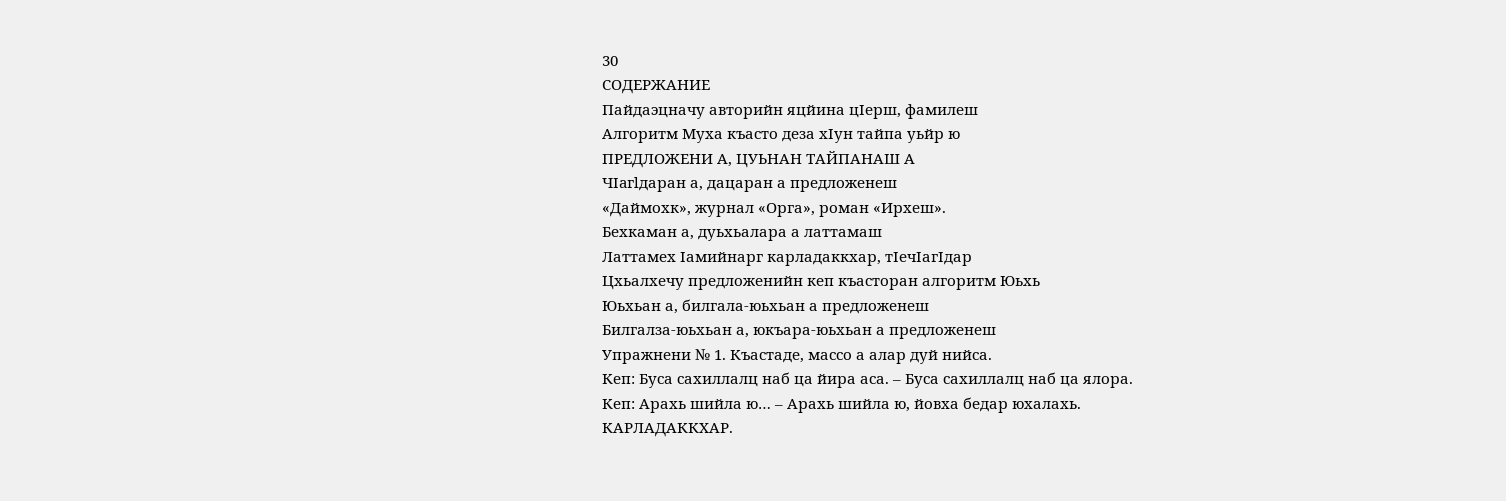30
СОДЕРЖАНИЕ
Пайдаэцначу авторийн яцйина цIерш, фамилеш
Алгоритм Муха къасто деза хIун тайпа уьйр ю
ПРЕДЛОЖЕНИ А, ЦУЬНАН ТАЙПАНАШ А
ЧIaгlдаран а, дацаран а предложенеш
«Даймохк», журнал «Орга», роман «Ирхеш».
Бехкаман а, дуьхьалара а латтамаш
Латтамех Iамийнарг карладаккхар, тIечIагIдар
Цхьалхечу предложенийн кеп къасторан алгоритм Юьхь
Юьхьан а, билгала-юьхьан а предложенеш
Билгалза-юьхьан а, юкъара-юьхьан а предложенеш
Упражнени № 1. Къастаде, массо а алар дуй нийса.
Кеп: Буса сахиллалц наб ца йира аса. – Буса сахиллалц наб ца ялора.
Кеп: Арахь шийла ю… – Арахь шийла ю, йовха бедар юхалахь.
КАРЛАДАККХАР.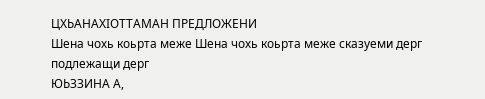ЦХЬАНАХIОТТАМАН ПРЕДЛОЖЕНИ
Шена чохь коьрта меже Шена чохь коьрта меже сказуеми дерг подлежащи дерг
ЮЬЗЗИНА А,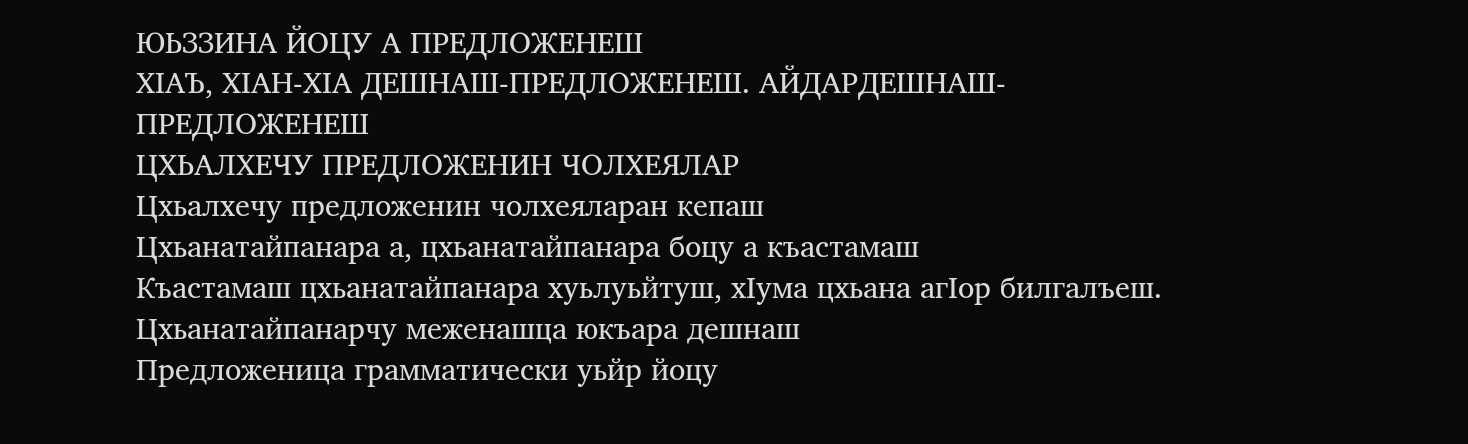ЮЬЗЗИНА ЙОЦУ А ПРЕДЛОЖЕНЕШ
ХIАЪ, ХIАН-ХIА ДЕШНАШ-ПРЕДЛОЖЕНЕШ. АЙДАРДЕШНАШ-ПРЕДЛОЖЕНЕШ
ЦХЬАЛХЕЧУ ПРЕДЛОЖЕНИН ЧОЛХЕЯЛАР
Цхьалхечу предложенин чолхеяларан кепаш
Цхьанатайпанара а, цхьанатайпанара боцу а къастамаш
Къастамаш цхьанатайпанара хуьлуьйтуш, хIума цхьана агIор билгалъеш.
Цхьанатайпанарчу меженашца юкъара дешнаш
Предложеница грамматически уьйр йоцу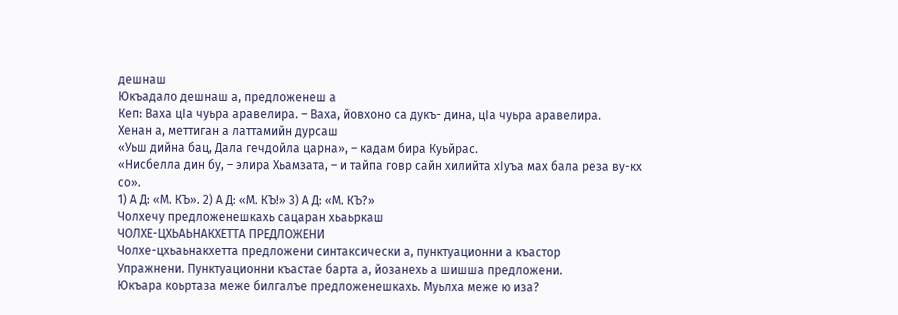дешнаш
Юкъадало дешнаш а, предложенеш а
Кеп: Ваха цIа чуьра аравелира. – Ваха, йовхоно са дукъ- дина, цIа чуьра аравелира.
Хенан а, меттиган а латтамийн дурсаш
«Уьш дийна бац, Дала гечдойла царна», – кадам бира Куьйрас.
«Нисбелла дин бу, – элира Хьамзата, – и тайпа говр сайн хилийта хIуъа мах бала реза ву-кх со».
1) А Д: «М. КЪ». 2) А Д: «М. КЪ!» 3) А Д: «М. КЪ?»
Чолхечу предложенешкахь сацаран хьаьркаш
ЧОЛХЕ-ЦХЬАЬНАКХЕТТА ПРЕДЛОЖЕНИ
Чолхе-цхьаьнакхетта предложени синтаксически а, пунктуационни а къастор
Упражнени. Пунктуационни къастае барта а, йозанехь а шишша предложени.
Юкъара коьртаза меже билгалъе предложенешкахь. Муьлха меже ю иза?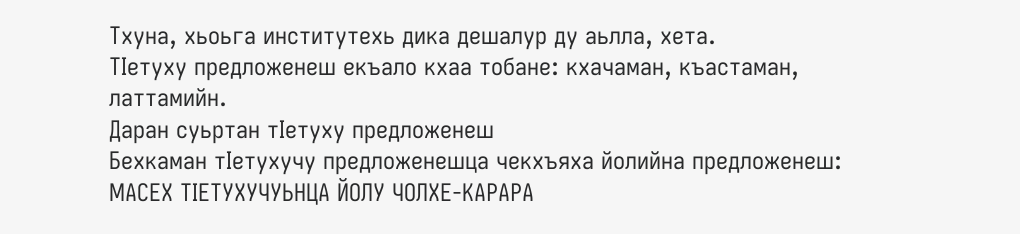Тхуна, хьоьга институтехь дика дешалур ду аьлла, хета.
ТIетуху предложенеш екъало кхаа тобане: кхачаман, къастаман, латтамийн.
Даран суьртан тIетуху предложенеш
Бехкаман тIетухучу предложенешца чекхъяха йолийна предложенеш:
МАСЕХ ТIЕТУХУЧУЬНЦА ЙОЛУ ЧОЛХЕ-КАРАРА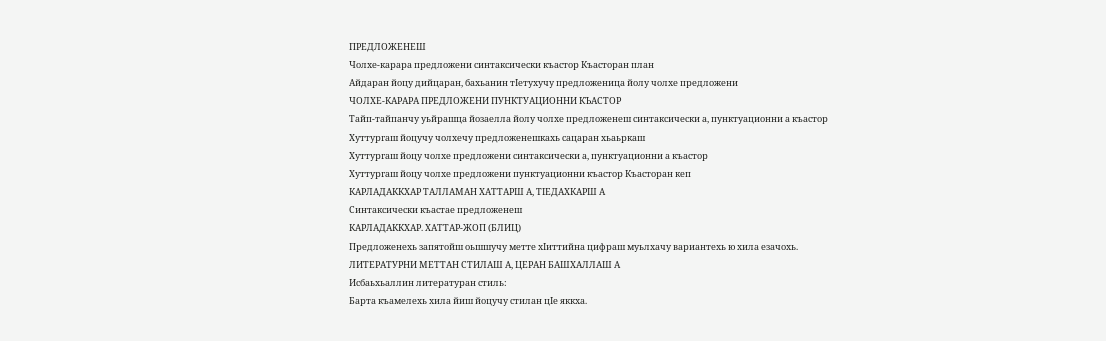ПРЕДЛОЖЕНЕШ
Чолхе-карара предложени синтаксически къастор Къасторан план
Айдаран йоцу дийцаран, бахьанин тIетухучу предложеница йолу чолхе предложени
ЧОЛХЕ-КАРАРА ПРЕДЛОЖЕНИ ПУНКТУАЦИОННИ КЪАСТОР
Тайп-тайпанчу уьйрашца йозаелла йолу чолхе предложенеш синтаксически а, пунктуационни а къастор
Хуттургаш йоцучу чолхечу предложенешкахь сацаран хьаьркаш
Хуттургаш йоцу чолхе предложени синтаксически а, пунктуационни а къастор
Хуттургаш йоцу чолхе предложени пунктуационни къастор Къасторан кеп
КАРЛАДАККХАР ТАЛЛАМАН ХАТТАРШ А, ТIЕДАХКАРШ А
Синтаксически къастае предложенеш
КАРЛАДАККХАР. ХАТТАР-ЖОП (БЛИЦ)
Предложенехь запятойш оьшшучу метте хIиттийна цифраш муьлхачу вариантехь ю хила езачохь.
ЛИТЕРАТУРНИ МЕТТАН СТИЛАШ А, ЦЕРАН БАШХАЛЛАШ А
Исбаьхьаллин литературан стиль:
Барта къамелехь хила йиш йоцучу стилан цIе яккха.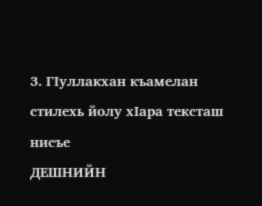3. ГIуллакхан къамелан стилехь йолу хIара тексташ нисъе
ДЕШНИЙН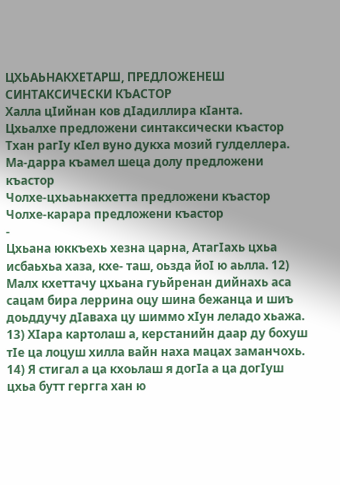ЦХЬАЬНАКХЕТАРШ, ПРЕДЛОЖЕНЕШ СИНТАКСИЧЕСКИ КЪАСТОР
Халла цIийнан ков дIадиллира кIанта.
Цхьалхе предложени синтаксически къастор
Тхан рагIу кIел вуно дукха мозий гулделлера.
Ма-дарра къамел шеца долу предложени къастор
Чолхе-цхьаьнакхетта предложени къастор
Чолхе-карара предложени къастор
-
Цхьана юккъехь хезна царна, АтагIахь цхьа исбаьхьа хаза, кхе- таш, оьзда йоI ю аьлла. 12) Малх кхеттачу цхьана гуьйренан дийнахь аса сацам бира леррина оцу шина бежанца и шиъ доьддучу дIаваха цу шиммо хIун леладо хьажа. 13) ХIара картолаш а, керстанийн даар ду бохуш тIе ца лоцуш хилла вайн наха мацах заманчохь. 14) Я стигал а ца кхоьлаш я догIа а ца догIуш цхьа бутт гергга хан ю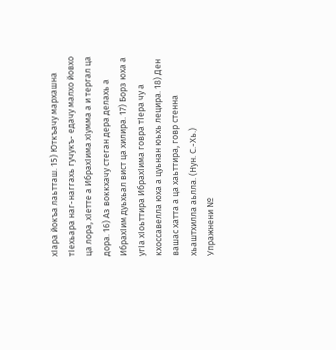хIара йокъа лаьтташ. 15) Юткъачу мархашна тIехьара наг-наггахь гучукъ- едачу малхо йовхо ца лора, хIетте а ИбрахIима хIумма а и тергал ца дора. 16) Аз воккхачу стеган дера делахь а ИбрахIим дуьхьал вист ца хилира. 17) Борз юха а угIа хIоьттира ИбрахIима говра тIера чу а кхоссавелла юха а цуьнан юьхь лецира. 18) Ден вашас хатта а ца хаьттира, говр стенна хьаштхилла аьлла. (Нун. С.-Хь.)
Упражнени №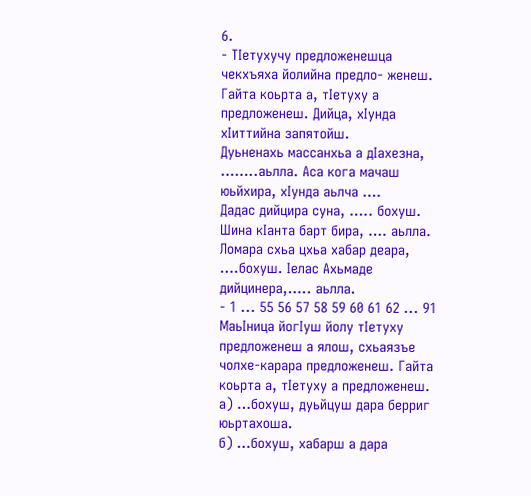6.
- ТIетухучу предложенешца чекхъяха йолийна предло- женеш. Гайта коьрта а, тIетуху а предложенеш. Дийца, хIунда хIиттийна запятойш.
Дуьненахь массанхьа а дIахезна, ……..аьлла. Аса кога мачаш юьйхира, хIунда аьлча ….
Дадас дийцира суна, ….. бохуш. Шина кIанта барт бира, …. аьлла.
Ломара схьа цхьа хабар деара, ….бохуш. Iелас Ахьмаде дийцинера,….. аьлла.
- 1 ... 55 56 57 58 59 60 61 62 ... 91
МаьIница йогIуш йолу тIетуху предложенеш а ялош, схьаязъе чолхе-карара предложенеш. Гайта коьрта а, тIетуху а предложенеш.
а) …бохуш, дуьйцуш дара берриг юьртахоша.
б) …бохуш, хабарш а дара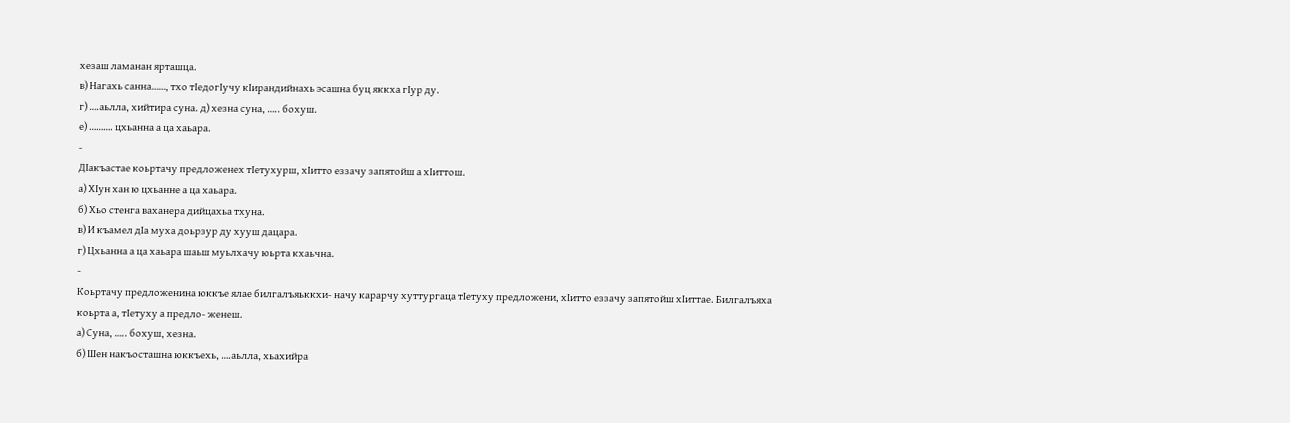хезаш ламанан ярташца.
в) Нагахь санна……, тхо тIедогIучу кIирандийнахь эсашна буц яккха гIур ду.
г) ….аьлла, хийтира суна. д) хезна суна, ….. бохуш.
е) ………. цхьанна а ца хаьара.
-
ДIакъастае коьртачу предложенех тIетухурш, хIитто еззачу запятойш а хIиттош.
а) ХIун хан ю цхьанне а ца хаьара.
б) Хьо стенга ваханера дийцахьа тхуна.
в) И къамел дIа муха доьрзур ду хууш дацара.
г) Цхьанна а ца хаьара шаьш муьлхачу юьрта кхаьчна.
-
Коьртачу предложенина юккъе ялае билгалъяьккхи- начу карарчу хуттургаца тIетуху предложени, хIитто еззачу запятойш хIиттае. Билгалъяха коьрта а, тIетуху а предло- женеш.
а) Суна, ….. бохуш, хезна.
б) Шен накъосташна юккъехь, ….аьлла, хьахийра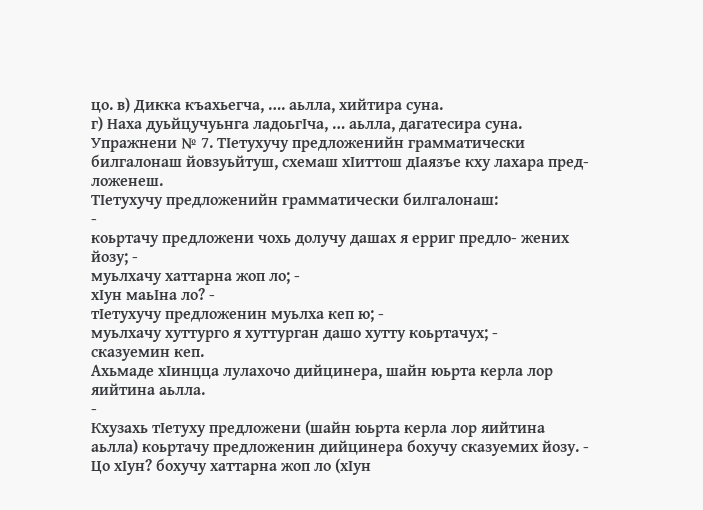цо. в) Дикка къахьегча, …. аьлла, хийтира суна.
г) Наха дуьйцучуьнга ладоьгIча, … аьлла, дагатесира суна.
Упражнени № 7. ТIетухучу предложенийн грамматически билгалонаш йовзуьйтуш, схемаш хIиттош дIаязъе кху лахара пред- ложенеш.
ТIетухучу предложенийн грамматически билгалонаш:
-
коьртачу предложени чохь долучу дашах я ерриг предло- жених йозу; -
муьлхачу хаттарна жоп ло; -
хIун маьIна ло? -
тIетухучу предложенин муьлха кеп ю; -
муьлхачу хуттурго я хуттурган дашо хутту коьртачух; -
сказуемин кеп.
Ахьмаде хIинцца лулахочо дийцинера, шайн юьрта керла лор яийтина аьлла.
-
Кхузахь тIетуху предложени (шайн юьрта керла лор яийтина аьлла) коьртачу предложенин дийцинера бохучу сказуемих йозу. -
Цо хIун? бохучу хаттарна жоп ло (хIун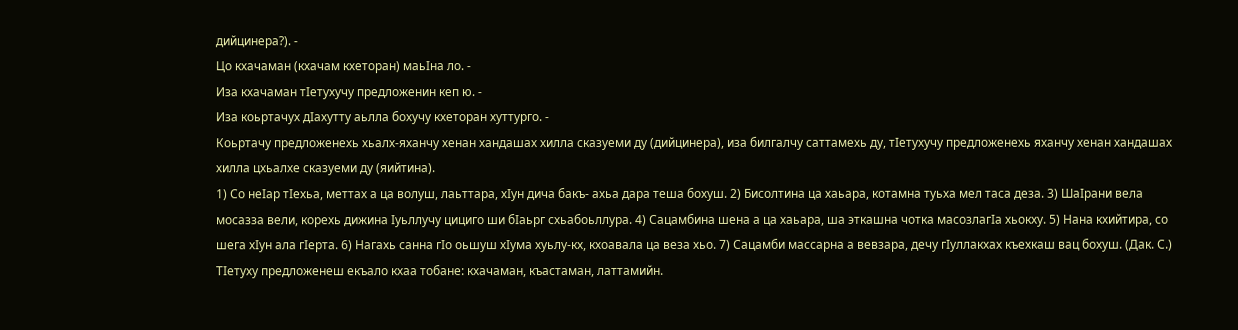дийцинера?). -
Цо кхачаман (кхачам кхеторан) маьIна ло. -
Иза кхачаман тIетухучу предложенин кеп ю. -
Иза коьртачух дIахутту аьлла бохучу кхеторан хуттурго. -
Коьртачу предложенехь хьалх-яханчу хенан хандашах хилла сказуеми ду (дийцинера), иза билгалчу саттамехь ду, тIетухучу предложенехь яханчу хенан хандашах хилла цхьалхе сказуеми ду (яийтина).
1) Со неIар тIехьа, меттах а ца волуш, лаьттара, хIун дича бакъ- ахьа дара теша бохуш. 2) Бисолтина ца хаьара, котамна туьха мел таса деза. 3) ШаIрани вела мосазза вели, корехь дижина Iуьллучу цициго ши бIаьрг схьабоьллура. 4) Сацамбина шена а ца хаьара, ша эткашна чотка масозлагIа хьокху. 5) Нана кхийтира, со шега хIун ала гIерта. 6) Нагахь санна гIо оьшуш хIума хуьлу-кх, кхоавала ца веза хьо. 7) Сацамби массарна а вевзара, дечу гIуллакхах къехкаш вац бохуш. (Дак. С.)
ТIетуху предложенеш екъало кхаа тобане: кхачаман, къастаман, латтамийн.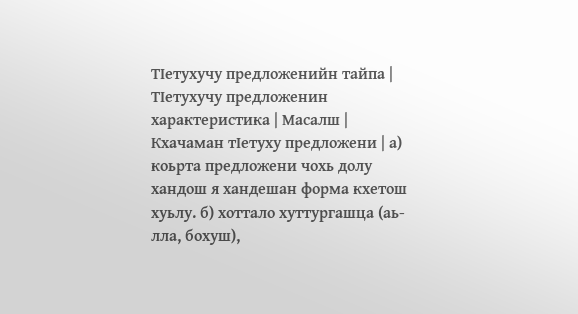ТIетухучу предложенийн тайпа | ТIетухучу предложенин характеристика | Масалш |
Кхачаман тIетуху предложени | а) коьрта предложени чохь долу хандош я хандешан форма кхетош хуьлу. б) хоттало хуттургашца (аь- лла, бохуш),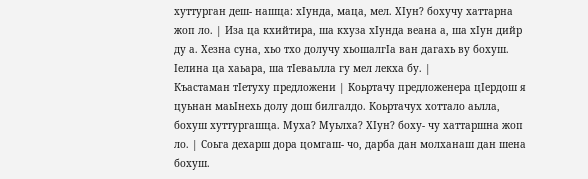хуттурган деш- нашца: хIунда, маца, мел. ХIун? бохучу хаттарна жоп ло. | Иза ца кхийтира, ша кхуза хIунда веана а, ша хIун дийр ду а. Хезна суна, хьо тхо долучу хьошалгIа ван дагахь ву бохуш. Iелина ца хаьара, ша тIеваьлла гу мел лекха бу. |
Къастаман тIетуху предложени | Коьртачу предложенера цIердош я цуьнан маьIнехь долу дош билгалдо. Коьртачух хоттало аьлла, бохуш хуттургашца. Муха? Муьлха? ХIун? боху- чу хаттаршна жоп ло. | Соьга дехарш дора цомгаш- чо, дарба дан молханаш дан шена бохуш.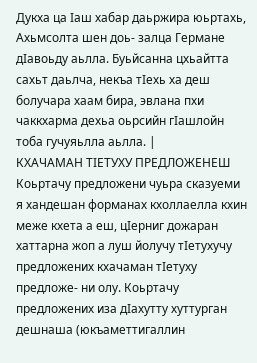Дукха ца Iаш хабар даьржира юьртахь, Ахьмсолта шен доь- залца Германе дIавоьду аьлла. Буьйсанна цхьайтта сахьт даьлча, некъа тIехь ха деш болучара хаам бира, эвлана пхи чаккхарма дехьа оьрсийн гIашлойн тоба гучуяьлла аьлла. |
КХАЧАМАН ТIЕТУХУ ПРЕДЛОЖЕНЕШ
Коьртачу предложени чуьра сказуеми я хандешан форманах кхоллаелла кхин меже кхета а еш, цIерниг дожаран хаттарна жоп а луш йолучу тIетухучу предложених кхачаман тIетуху предложе- ни олу. Коьртачу предложених иза дIахутту хуттурган дешнаша (юкъаметтигаллин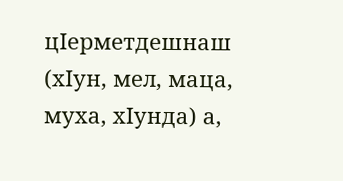цIерметдешнаш (хIун, мел, маца, муха, хIунда) а,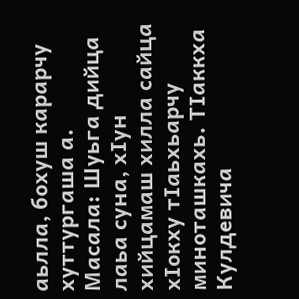аьлла, бохуш карарчу хуттургаша а.
Масала: Шуьга дийца лаьа суна, хIун хийцамаш хилла сайца хIокху тIаьхьарчу миноташкахь. ТIаккха Кулдевича